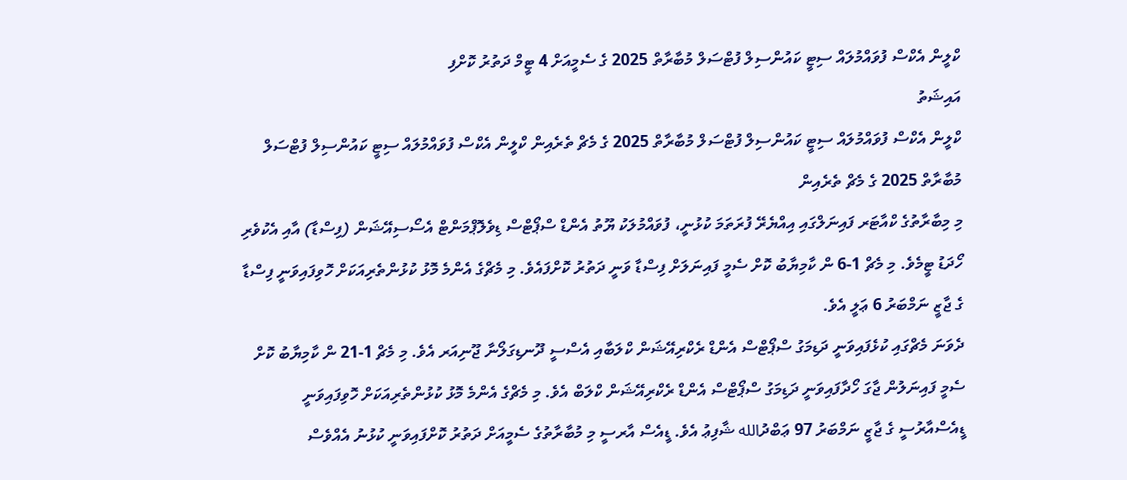ކްލީން އެކްސް ފުވައްމުލައް ސިޓީ ކައުންސިލް ފުޓްސަލް މުބާރާތް 2025 ގެ ސެމީއަށް 4 ޓީމް ދަތުރު ކޮށްފި
އައިޝަތު
ކްލީން އެކްސް ފުވައްމުލައް ސިޓީ ކައުންސިލް ފުޓްސަލް މުބާރާތް 2025 ގެ މެޗް ތެރެއިން ކްލީން އެކްސް ފުވައްމުލައް ސިޓީ ކައުންސިލް ފުޓްސަލް މުބާރާތް 2025 ގެ މެޗް ތެރެއިން
މި މިބާރާތުގެ ކްއާޓަރ ފައިނަލްގައި އިއްޔެރޭ ފުރަތަމަ ކުޅުނީ، ފުވައްމުލަކު ޔޫތު އެންޑް ސްޕޯޓްސް ޑިވެލޮޕްމަންޓް އެސޯސިއޭޝަން (ފިސްޑާ) އާއި އެކުވެރި ހޯދަޑު ޓީމެވެ. މި މެޗް 1-6 ން ކާމިޔާބު ކޮށް ސެމީ ފައިނަލަށް ފިސްޑާ ވަނީ ދަތުރު ކޮށްފައެވެ. މި މެޗްގެ އެންމެ މޮޅު ކުޅުންތެރިއަކަށް ހޮވިފައިވަނީ ފިސްޑާ ގެ ޖާޒީ ނަމްބަރު 6 ޢަލީ އެވެ.
ދެވަނަ މެޗްގައި ކުޅެފައިވަނީ ދަޑިމަގު ސްޕޯޓްސް އެންޑް ރެކްރިއޭޝަން ކްލަބާއި އެސްސީ ދޫނޑިގަލޯނާ ޖޫނިއަރ އެވެ. މި މެޗް 1-21 ން ކާމިޔާބު ކޮށް ސެމީ ފައިނަލުން ޖާގަ ހޯދާފައިވަނީ ދަޑިމަގު ސްޕޯޓްސް އެންޑް ރެކްރިއޭޝަން ކްލަބް އެވެ. މި މެޗްގެ އެންމެ މޮޅު ކުޅުންތެރިއަކަށް ހޮވިފައިވަނީ  ޑީއެސްއާރުސީ ގެ ޖާޒީ ނަމްބަރު 97 ޢަބްދުالله ޝާފިޢު އެވެ. ޑީއެސް އާރސީ މި މުބާރާތުގެ ސެމީއަށް ދަތުރު ކޮށްފައިވަނީ ކުޅުނު އެއްވެސް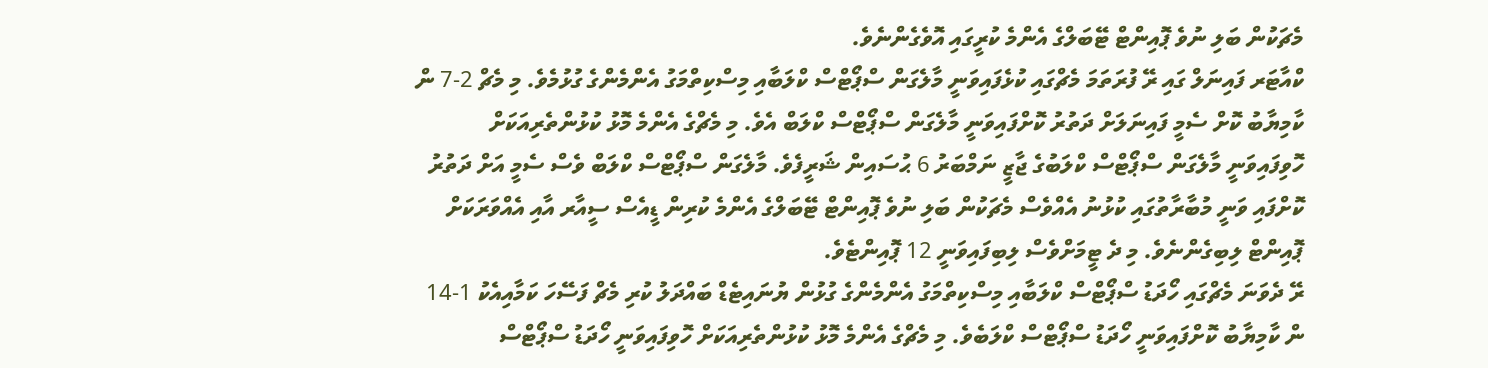މެޗަކުން ބަލި ނުވެ ޕޮއިންޓް ޓޭބަލްގެ އެންމެ ކުރީގައި އޮވެގެންނެވެ.
ކްއާޓަރ ފައިނަލް ގައި ރޭ ފުރަތަމަ މެޗްގައި ކުޅެފައިވަނީ މާލެގަން ސްޕޯޓްސް ކްލަބާއި މިސްކިތްމަގު އެންމެންގެ ގުޅުމެވެ. މި މެޗް 2-7 ން ކާމިޔާބު ކޮށް ސެމީ ފައިނަލަށް ދަތުރު ކޮށްފައިވަނީ މާލެގަން ސްޕޯޓްސް ކްލަބް އެވެ. މި މެޗްގެ އެންމެ މޮޅު ކުޅުންތެރިއަކަށް ހޮވިފައިވަނީ މާލެގަން ސްޕޯޓްސް ކްލަބުގެ ޖާޒީ ނަމްބަރު 6 ޙުސައިން ޝަރީފެވެ. މާލެގަން ސްޕޯޓްސް ކްލަބް ވެސް ސެމީ އަށް ދަތުރު ކޮށްފައި ވަނީ މުބާރާތުގައި ކުޅުނު އެއްވެސް މެޗަކުން ބަލި ނުވެ ޕޮއިންޓް ޓޭބަލްގެ އެންމެ ކުރިން ޑީއެސް ސީއާރ އާއި އެއްވަރަކަށް ޕޮއިންޓް ލިބިގެންނެވެ. މި ދެ ޓީމަށްވެސް ލިބިފައިވަނީ 12 ޕޮއިންޓެވެ.
ރޭ ދެވަނަ މެޗްގައި ހޯދަޑު ސްޕޯޓްސް ކްލަބާއި މިސްކިތްމަގު އެންމެންގެ ގުޅުން ޔުނައިޓެޑް ބައްދަލު ކުރި މެޗް ފަސޭހަ ކަމާއިއެކު 1-14 ން ކާމިޔާބު ކޮށްފައިވަނީ ހޯދަޑު ސްޕޯޓްސް ކްލަބެވެ. މި މެޗްގެ އެންމެ މޮޅު ކުޅުންތެރިއަކަށް ހޮވިފައިވަނީ ހޯދަޑު ސްޕޯޓްސް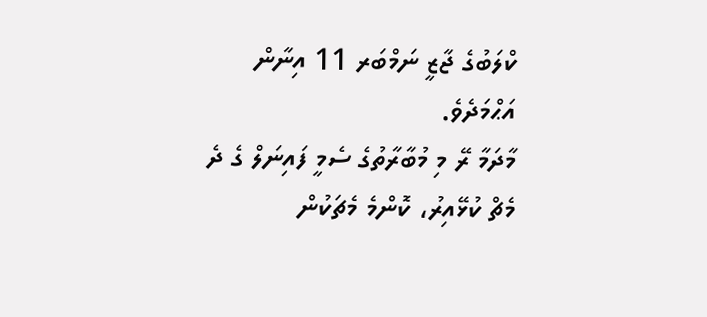ކްލަބުގެ ޖާޒީ ނަމްބަރ 11 އިނާން އަޙްމަދެވެ.
މާދަމާ ރޭ މި މުބާރާތުގެ ސެމީ ފައިނަލް ގެ ދެ މެޗް ކުޅޭއިރު، ކޮންމެ މެޗަކުން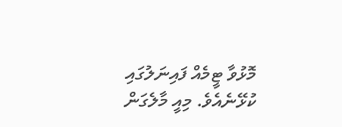މޮޅުވާ ޓީމެއް ފައިނަލުގައި ކުޅޭނެއެވެ. މިއީ މާލެގަން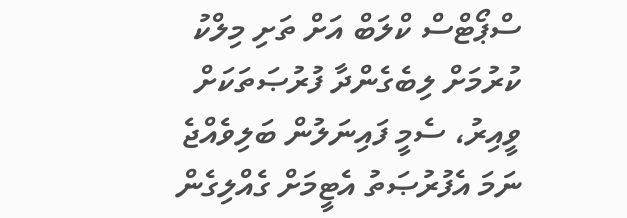ސްޕޯޓްސް ކްލަބް އަށް ތަށި މިލްކު ކުރުމަށް ލިބެގެންދާ ފުރުޞަތަކަށް ވީއިރު، ސެމީ ފައިނަލުން ބަލިވެއްޖެ ނަމަ އެފުރުޞަތު އެޓީމަށް ގެއްލިގެން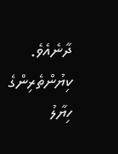ދާނެއެވެ.
ކިޔުންތެރިންގެ ހިޔާލު